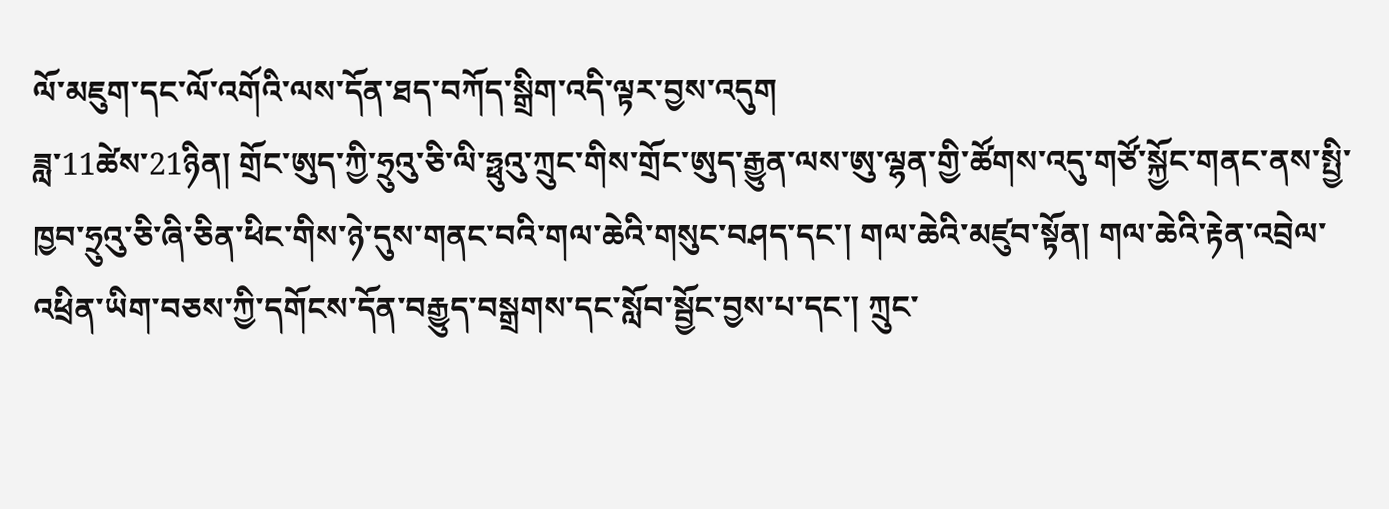ལོ་མཇུག་དང་ལོ་འགོའི་ལས་དོན་ཐད་བཀོད་སྒྲིག་འདི་ལྟར་བྱས་འདུག
ཟླ་11ཚེས་21ཉིན། གྲོང་ཨུད་ཀྱི་ཧྲུའུ་ཅི་ལི་ཧྥུའུ་ཀྲུང་གིས་གྲོང་ཨུད་རྒྱུན་ལས་ཨུ་ལྷན་གྱི་ཚོགས་འདུ་གཙོ་སྐྱོང་གནང་ནས་སྤྱི་ཁྱབ་ཧྲུའུ་ཅི་ཞི་ཅིན་ཕིང་གིས་ཉེ་དུས་གནང་བའི་གལ་ཆེའི་གསུང་བཤད་དང་། གལ་ཆེའི་མཛུབ་སྟོན། གལ་ཆེའི་རྟེན་འབྲེལ་འཕྲིན་ཡིག་བཅས་ཀྱི་དགོངས་དོན་བརྒྱུད་བསྒྲགས་དང་སློབ་སྦྱོང་བྱས་པ་དང་། ཀྲུང་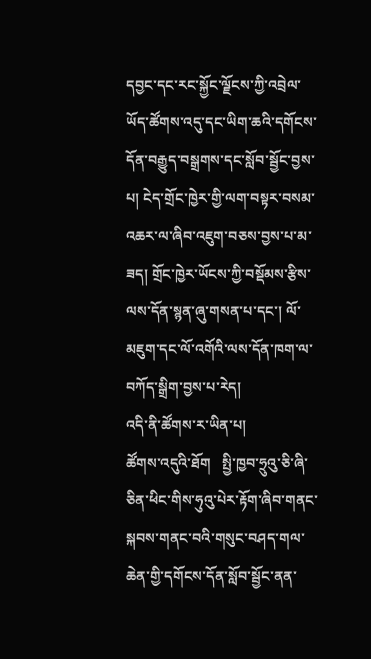དབྱང་དང་རང་སྐྱོང་ལྗོངས་ཀྱི་འབྲེལ་ཡོད་ཚོགས་འདུ་དང་ཡིག་ཆའི་དགོངས་དོན་བརྒྱུད་བསྒྲགས་དང་སློབ་སྦྱོང་བྱས་པ། ངེད་གྲོང་ཁྱེར་གྱི་ལག་བསྟར་བསམ་འཆར་ལ་ཞིབ་འཇུག་བཅས་བྱས་པ་མ་ཟད། གྲོང་ཁྱེར་ཡོངས་ཀྱི་བསྡོམས་རྩིས་ལས་དོན་སྙན་ཞུ་གསན་པ་དང་། ལོ་མཇུག་དང་ལོ་འགོའི་ལས་དོན་ཁག་ལ་བཀོད་སྒྲིག་བྱས་པ་རེད།
འདི་ནི་ཚོགས་ར་ཡིན་པ།
ཚོགས་འདུའི་ཐོག   སྤྱི་ཁྱབ་ཧྲུའུ་ཅི་ཞི་ཅིན་ཕིང་གིས་ཧུའུ་པེར་རྟོག་ཞིབ་གནང་སྐབས་གནང་བའི་གསུང་བཤད་གལ་ཆེན་གྱི་དགོངས་དོན་སློབ་སྦྱོང་ནན་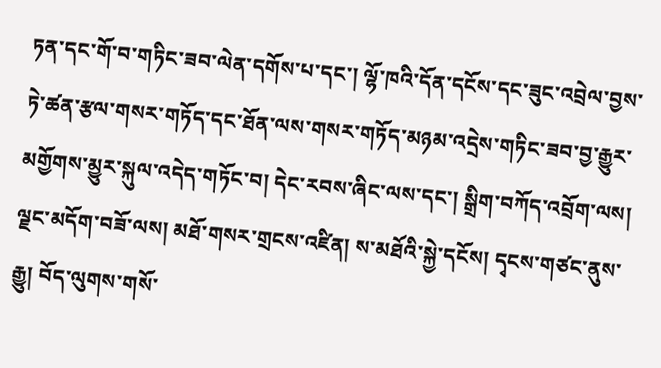ཏན་དང་གོ་བ་གཏིང་ཟབ་ལེན་དགོས་པ་དང་། ལྷོ་ཁའི་དོན་དངོས་དང་ཟུང་འབྲེལ་བྱས་ཏེ་ཚན་རྩལ་གསར་གཏོད་དང་ཐོན་ལས་གསར་གཏོད་མཉམ་འདྲེས་གཏིང་ཟབ་བྱ་རྒྱུར་མགྱོགས་མྱུར་སྐུལ་འདེད་གཏོང་བ། དེང་རབས་ཞིང་ལས་དང་། སྒྲིག་བཀོད་འབྲོག་ལས། ལྗང་མདོག་བཟོ་ལས། མཐོ་གསར་གྲངས་འཛིན། ས་མཐོའི་སྐྱེ་དངོས། དྭངས་གཙང་ནུས་རྒྱུ། བོད་ལུགས་གསོ་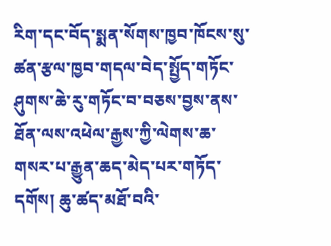རིག་དང་བོད་སྨན་སོགས་ཁྱབ་ཁོངས་སུ་ཚན་རྩལ་ཁྱབ་གདལ་བེད་སྤྱོད་གཏོང་ཤུགས་ཆེ་རུ་གཏོང་བ་བཅས་བྱས་ནས་ཐོན་ལས་འཕེལ་རྒྱས་ཀྱི་ལེགས་ཆ་གསར་པ་རྒྱུན་ཆད་མེད་པར་གཏོད་དགོས། ཆུ་ཚད་མཐོ་བའི་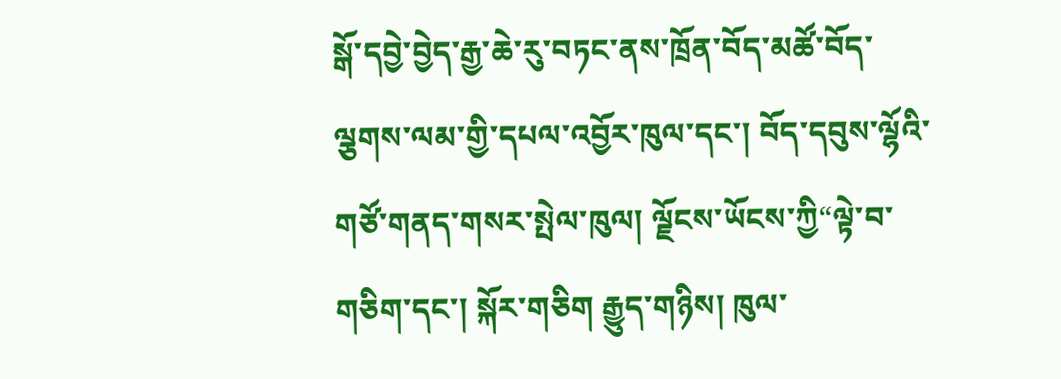སྒོ་དབྱེ་བྱེད་རྒྱ་ཆེ་རུ་བཏང་ནས་ཁྲོན་བོད་མཚོ་བོད་ལྕགས་ལམ་གྱི་དཔལ་འབྱོར་ཁུལ་དང་། བོད་དབུས་ལྷོའི་གཙོ་གནད་གསར་སྤེལ་ཁུལ། ལྗོངས་ཡོངས་ཀྱི“ལྟེ་བ་གཅིག་དང་། སྐོར་གཅིག རྒྱུད་གཉིས། ཁུལ་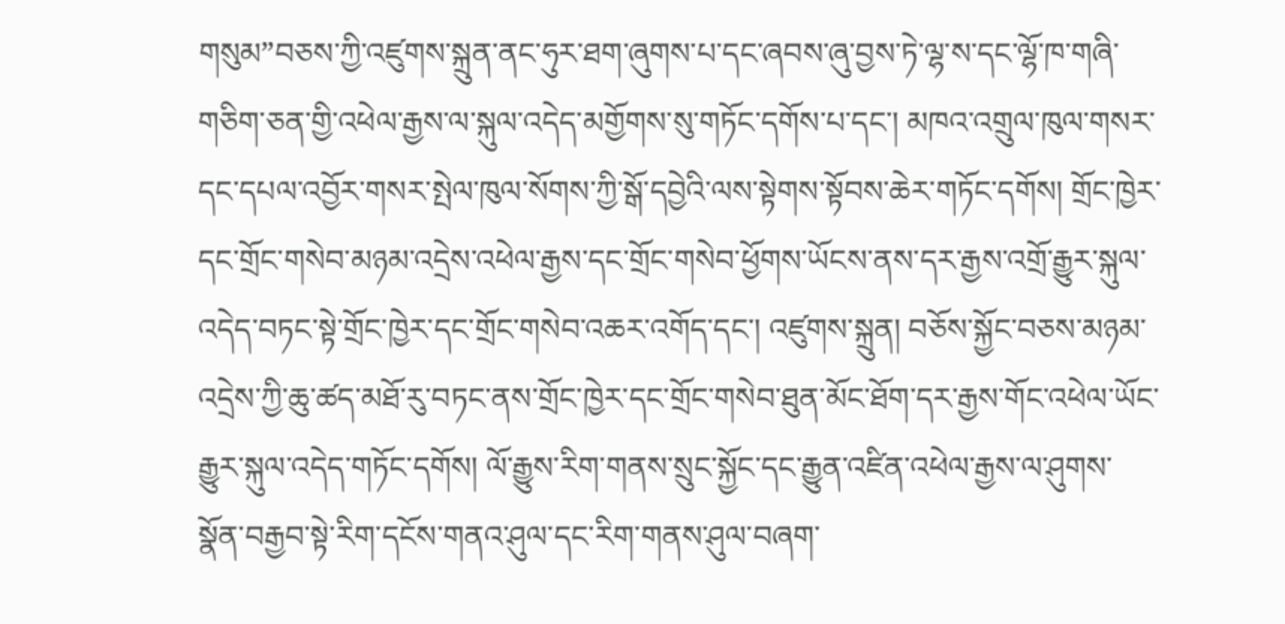གསུམ”བཅས་ཀྱི་འཛུགས་སྐྲུན་ནང་ཧུར་ཐག་ཞུགས་པ་དང་ཞབས་ཞུ་བྱས་ཏེ་ལྷ་ས་དང་ལྷོ་ཁ་གཞི་གཅིག་ཅན་གྱི་འཕེལ་རྒྱས་ལ་སྐུལ་འདེད་མགྱོགས་སུ་གཏོང་དགོས་པ་དང་། མཁའ་འགྲུལ་ཁུལ་གསར་དང་དཔལ་འབྱོར་གསར་སྤེལ་ཁུལ་སོགས་ཀྱི་སྒོ་དབྱེའི་ལས་སྟེགས་སྟོབས་ཆེར་གཏོང་དགོས། གྲོང་ཁྱེར་དང་གྲོང་གསེབ་མཉམ་འདྲེས་འཕེལ་རྒྱས་དང་གྲོང་གསེབ་ཕྱོགས་ཡོངས་ནས་དར་རྒྱས་འགྲོ་རྒྱུར་སྐུལ་འདེད་བཏང་སྟེ་གྲོང་ཁྱེར་དང་གྲོང་གསེབ་འཆར་འགོད་དང་། འཛུགས་སྐྲུན། བཅོས་སྐྱོང་བཅས་མཉམ་འདྲེས་ཀྱི་ཆུ་ཚད་མཐོ་རུ་བཏང་ནས་གྲོང་ཁྱེར་དང་གྲོང་གསེབ་ཐུན་མོང་ཐོག་དར་རྒྱས་གོང་འཕེལ་ཡོང་རྒྱུར་སྐུལ་འདེད་གཏོང་དགོས། ལོ་རྒྱུས་རིག་གནས་སྲུང་སྐྱོང་དང་རྒྱུན་འཛིན་འཕེལ་རྒྱས་ལ་ཤུགས་སྣོན་བརྒྱབ་སྟེ་རིག་དངོས་གནའ་ཤུལ་དང་རིག་གནས་ཤུལ་བཞག་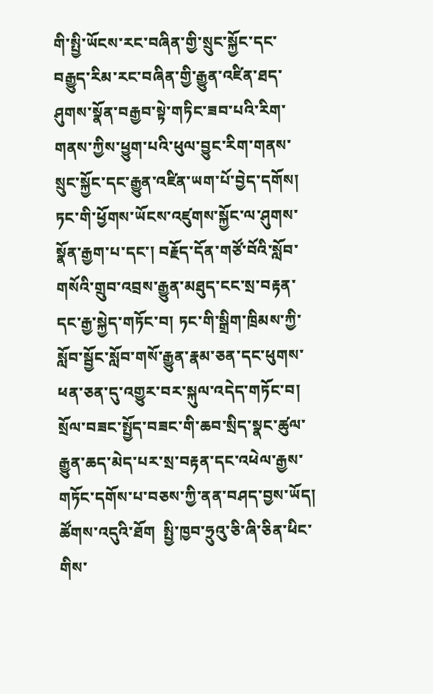གི་སྤྱི་ཡོངས་རང་བཞིན་གྱི་སྲུང་སྐྱོང་དང་བརྒྱུད་རིམ་རང་བཞིན་གྱི་རྒྱུན་འཛིན་ཐད་ཤུགས་སྣོན་བརྒྱབ་སྟེ་གཏིང་ཟབ་པའི་རིག་གནས་ཀྱིས་ཕྱུག་པའི་ཕུལ་བྱུང་རིག་གནས་སྲུང་སྐྱོང་དང་རྒྱུན་འཛིན་ཡག་པོ་བྱེད་དགོས། ཏང་གི་ཕྱོགས་ཡོངས་འཛུགས་སྐྱོང་ལ་ཤུགས་སྣོན་རྒྱག་པ་དང་། བརྗོད་དོན་གཙོ་བོའི་སློབ་གསོའི་གྲུབ་འབྲས་རྒྱུན་མཐུད་ངང་སྲ་བརྟན་དང་རྒྱ་སྐྱེད་གཏོང་བ། ཏང་གི་སྒྲིག་ཁྲིམས་ཀྱི་སློབ་སྦྱོང་སློབ་གསོ་རྒྱུན་རྣམ་ཅན་དང་ཕུགས་ཕན་ཅན་དུ་འགྱུར་བར་སྐུལ་འདེད་གཏོང་བ། སྲོལ་བཟང་སྤྱོད་བཟང་གི་ཆབ་སྲིད་སྣང་ཚུལ་རྒྱུན་ཆད་མེད་པར་སྲ་བརྟན་དང་འཕེལ་རྒྱས་གཏོང་དགོས་པ་བཅས་ཀྱི་ནན་བཤད་བྱས་ཡོད།
ཚོགས་འདུའི་ཐོག  སྤྱི་ཁྱབ་ཧྲུའུ་ཅི་ཞི་ཅིན་ཕིང་གིས་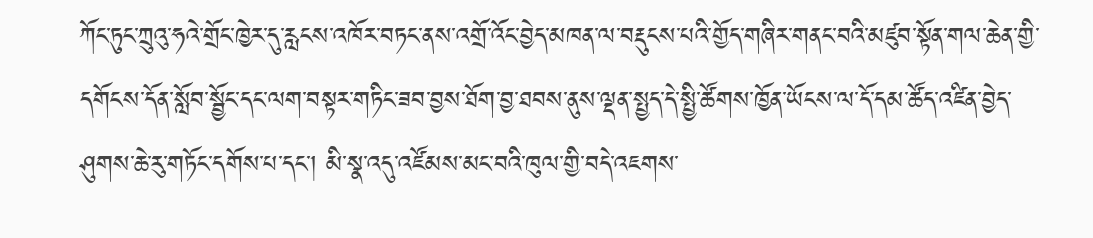ཀོང་ཏུང་ཀྲུའུ་ཧའེ་གྲོང་ཁྱེར་དུ་རླངས་འཁོར་བཏང་ནས་འགྲོ་འོང་བྱེད་མཁན་ལ་བརྡུངས་པའི་གྱོད་གཞིར་གནང་བའི་མཛུབ་སྟོན་གལ་ཆེན་གྱི་དགོངས་དོན་སློབ་སྦྱོང་དང་ལག་བསྟར་གཏིང་ཟབ་བྱས་ཐོག་བྱ་ཐབས་ནུས་ལྡན་སྤྱད་དེ་སྤྱི་ཚོགས་ཁྱོན་ཡོངས་ལ་དོ་དམ་ཚོད་འཛིན་བྱེད་ཤུགས་ཆེ་རུ་གཏོང་དགོས་པ་དང་། མི་སྣ་འདུ་འཛོམས་མང་བའི་ཁུལ་གྱི་བདེ་འཇགས་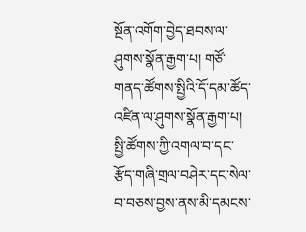སྔོན་འགོག་བྱེད་ཐབས་ལ་ཤུགས་སྣོན་རྒྱག་པ། གཙོ་གནད་ཚོགས་སྤྱིའི་དོ་དམ་ཚོད་འཛིན་ལ་ཤུགས་སྣོན་རྒྱག་པ། སྤྱི་ཚོགས་ཀྱི་འགལ་བ་དང་རྩོད་གཞི་གྲལ་བཤེར་དང་སེལ་བ་བཅས་བྱས་ནས་མི་དམངས་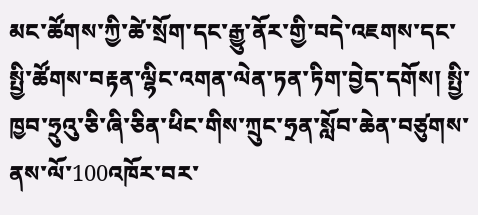མང་ཚོགས་ཀྱི་ཚེ་སྲོག་དང་རྒྱུ་ནོར་གྱི་བདེ་འཇགས་དང་སྤྱི་ཚོགས་བརྟན་ལྷིང་འགན་ལེན་ཏན་ཏིག་བྱེད་དགོས། སྤྱི་ཁྱབ་ཧྲུའུ་ཅི་ཞི་ཅིན་ཕིང་གིས་ཀྲུང་ཧྲན་སློབ་ཆེན་བཙུགས་ནས་ལོ་100འཁོར་བར་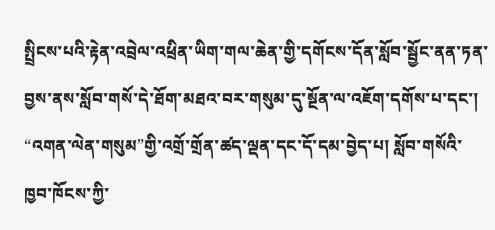སྤྲིངས་པའི་རྟེན་འབྲེལ་འཕྲིན་ཡིག་གལ་ཆེན་གྱི་དགོངས་དོན་སློབ་སྦྱོང་ནན་ཏན་བྱས་ནས་སློབ་གསོ་དེ་ཐོག་མཐའ་བར་གསུམ་དུ་སྔོན་ལ་འཇོག་དགོས་པ་དང་། “འགན་ལེན་གསུམ”གྱི་འགྲོ་གྲོན་ཚད་ལྡན་དང་དོ་དམ་བྱེད་པ། སློབ་གསོའི་ཁྱབ་ཁོངས་ཀྱི་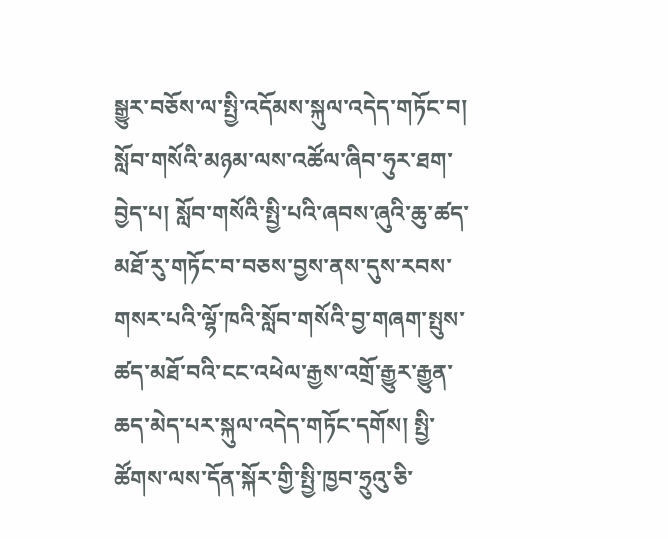སྒྱུར་བཅོས་ལ་སྤྱི་འདོམས་སྐུལ་འདེད་གཏོང་བ། སློབ་གསོའི་མཉམ་ལས་འཚོལ་ཞིབ་ཧུར་ཐག་བྱེད་པ། སློབ་གསོའི་སྤྱི་པའི་ཞབས་ཞུའི་ཆུ་ཚད་མཐོ་རུ་གཏོང་བ་བཅས་བྱས་ནས་དུས་རབས་གསར་པའི་ལྷོ་ཁའི་སློབ་གསོའི་བྱ་གཞག་སྤུས་ཚད་མཐོ་བའི་ངང་འཕེལ་རྒྱས་འགྲོ་རྒྱུར་རྒྱུན་ཆད་མེད་པར་སྐུལ་འདེད་གཏོང་དགོས། སྤྱི་ཚོགས་ལས་དོན་སྐོར་གྱི་སྤྱི་ཁྱབ་ཧྲུའུ་ཅི་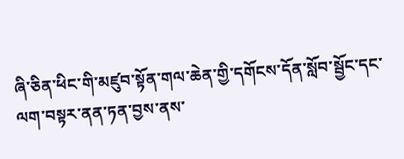ཞི་ཅིན་ཕིང་གི་མཛུབ་སྟོན་གལ་ཆེན་གྱི་དགོངས་དོན་སློབ་སྦྱོང་དང་ལག་བསྟར་ནན་ཏན་བྱས་ནས་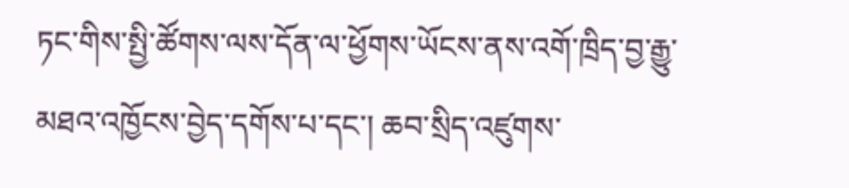ཏང་གིས་སྤྱི་ཚོགས་ལས་དོན་ལ་ཕྱོགས་ཡོངས་ནས་འགོ་ཁྲིད་བྱ་རྒྱུ་མཐའ་འཁྱོངས་བྱེད་དགོས་པ་དང་། ཆབ་སྲིད་འཛུགས་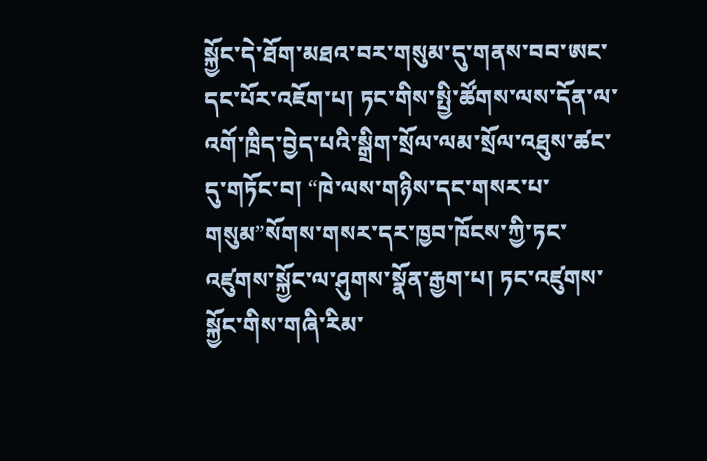སྐྱོང་དེ་ཐོག་མཐའ་བར་གསུམ་དུ་གནས་བབ་ཨང་དང་པོར་འཇོག་པ། ཏང་གིས་སྤྱི་ཚོགས་ལས་དོན་ལ་འགོ་ཁྲིད་བྱེད་པའི་སྒྲིག་སྲོལ་ལམ་སྲོལ་འཐུས་ཚང་དུ་གཏོང་བ། “ཁེ་ལས་གཉིས་དང་གསར་པ་གསུམ”སོགས་གསར་དར་ཁྱབ་ཁོངས་ཀྱི་ཏང་འཛུགས་སྐྱོང་ལ་ཤུགས་སྣོན་རྒྱག་པ། ཏང་འཛུགས་སྐྱོང་གིས་གཞི་རིམ་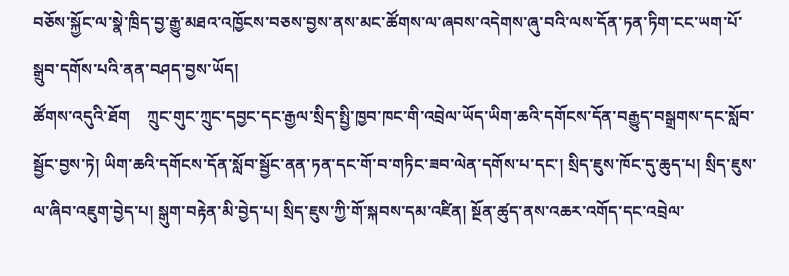བཅོས་སྐྱོང་ལ་སྣེ་ཁྲིད་བྱ་རྒྱུ་མཐའ་འཁྱོངས་བཅས་བྱས་ནས་མང་ཚོགས་ལ་ཞབས་འདེགས་ཞུ་བའི་ལས་དོན་ཏན་ཏིག་ངང་ཡག་པོ་སྒྲུབ་དགོས་པའི་ནན་བཤད་བྱས་ཡོད།
ཚོགས་འདུའི་ཐོག    ཀྲུང་གུང་ཀྲུང་དབྱང་དང་རྒྱལ་སྲིད་སྤྱི་ཁྱབ་ཁང་གི་འབྲེལ་ཡོད་ཡིག་ཆའི་དགོངས་དོན་བརྒྱུད་བསྒྲགས་དང་སློབ་སྦྱོང་བྱས་ཏེ། ཡིག་ཆའི་དགོངས་དོན་སློབ་སྦྱོང་ནན་ཏན་དང་གོ་བ་གཏིང་ཟབ་ལེན་དགོས་པ་དང་། སྲིད་ཇུས་ཁོང་དུ་ཆུད་པ། སྲིད་ཇུས་ལ་ཞིབ་འཇུག་བྱེད་པ། སྒུག་བརྟེན་མི་བྱེད་པ། སྲིད་ཇུས་ཀྱི་གོ་སྐབས་དམ་འཛིན། སྔོན་ཚུད་ནས་འཆར་འགོད་དང་འབྲེལ་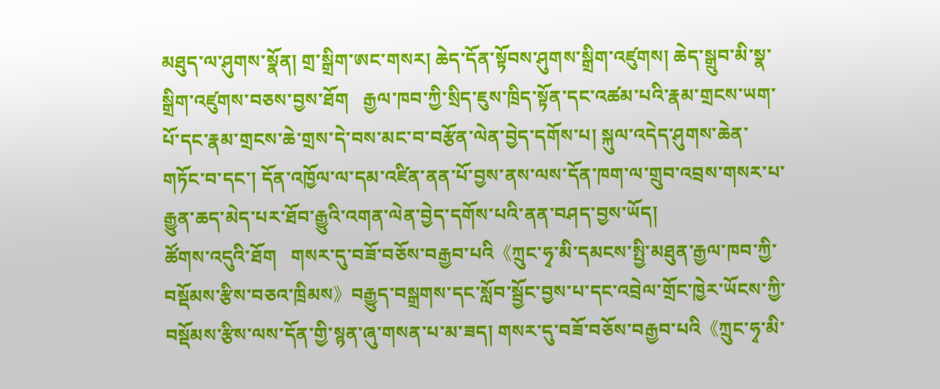མཐུད་ལ་ཤུགས་སྣོན། གྲ་སྒྲིག་ཨང་གསར། ཆེད་དོན་སྟོབས་ཤུགས་སྒྲིག་འཛུགས། ཆེད་སྒྲུབ་མི་སྣ་སྒྲིག་འཛུགས་བཅས་བྱས་ཐོག   རྒྱལ་ཁབ་ཀྱི་སྲིད་ཇུས་ཁྲིད་སྟོན་དང་འཚམ་པའི་རྣམ་གྲངས་ཡག་པོ་དང་རྣམ་གྲངས་ཆེ་གྲས་དེ་བས་མང་བ་བརྩོན་ལེན་བྱེད་དགོས་པ། སྐུལ་འདེད་ཤུགས་ཆེན་གཏོང་བ་དང་། དོན་འཁྱོལ་ལ་དམ་འཛིན་ནན་པོ་བྱས་ནས་ལས་དོན་ཁག་ལ་གྲུབ་འབྲས་གསར་པ་རྒྱུན་ཆད་མེད་པར་ཐོབ་རྒྱུའི་འགན་ལེན་བྱེད་དགོས་པའི་ནན་བཤད་བྱས་ཡོད།
ཚོགས་འདུའི་ཐོག   གསར་དུ་བཟོ་བཅོས་བརྒྱབ་པའི《ཀྲུང་ཧྭ་མི་དམངས་སྤྱི་མཐུན་རྒྱལ་ཁབ་ཀྱི་བསྡོམས་རྩིས་བཅའ་ཁྲིམས》བརྒྱུད་བསྒྲགས་དང་སློབ་སྦྱོང་བྱས་པ་དང་འབྲེལ་གྲོང་ཁྱེར་ཡོངས་ཀྱི་བསྡོམས་རྩིས་ལས་དོན་གྱི་སྙན་ཞུ་གསན་པ་མ་ཟད། གསར་དུ་བཟོ་བཅོས་བརྒྱབ་པའི《ཀྲུང་ཧྭ་མི་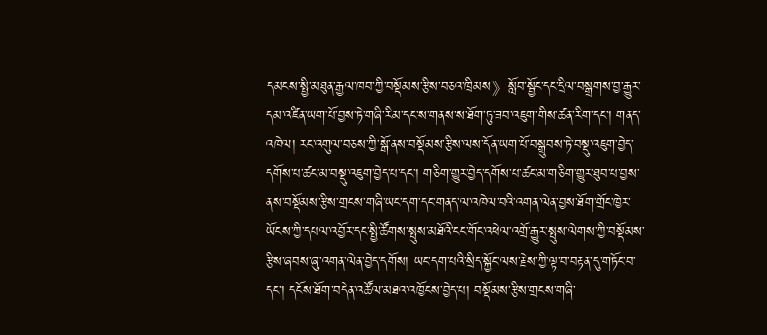དམངས་སྤྱི་མཐུན་རྒྱལ་ཁབ་ཀྱི་བསྡོམས་རྩིས་བཅའ་ཁྲིམས》སློབ་སྦྱོང་དང་དྲིལ་བསྒྲགས་བྱ་རྒྱུར་དམ་འཛིན་ཡག་པོ་བྱས་ཏེ་གཞི་རིམ་དང་ས་གནས་ས་ཐོག་ཏུ་ཟབ་འཇུག་གིས་ཚན་རིག་དང་། གནད་འཁེལ། རང་འགུལ་བཅས་ཀྱི་སྒོ་ནས་བསྡོམས་རྩིས་ལས་དོན་ཡག་པོ་བསྒྲུབས་ཏེ་བསྡུ་འཇུག་བྱེད་དགོས་པ་ཚང་མ་བསྡུ་འཇུག་བྱེད་པ་དང་། གཅིག་གྱུར་བྱེད་དགོས་པ་ཚང་མ་གཅིག་གྱུར་ཐུབ་པ་བྱས་ནས་བསྡོམས་རྩིས་གྲངས་གཞི་ཡང་དག་དང་གནད་ལ་འཁེལ་བའི་འགན་ལེན་བྱས་ཐོག་གྲོང་ཁྱེར་ཡོངས་ཀྱི་དཔལ་འབྱོར་དང་སྤྱི་ཚོགས་སྤུས་མཐོའི་ངང་གོང་འཕེལ་འགྲོ་རྒྱུར་སྤུས་ལེགས་ཀྱི་བསྡོམས་རྩིས་ཞབས་ཞུ་འགན་ལེན་བྱེད་དགོས། ཡང་དག་པའི་སྲིད་སྐྱོང་ལས་རྗེས་ཀྱི་ལྟ་བ་བརྟན་དུ་གཏོང་བ་དང་། དངོས་ཐོག་བདེན་འཚོལ་མཐའ་འཁྱོངས་བྱེད་པ། བསྡོམས་རྩིས་གྲངས་གཞི་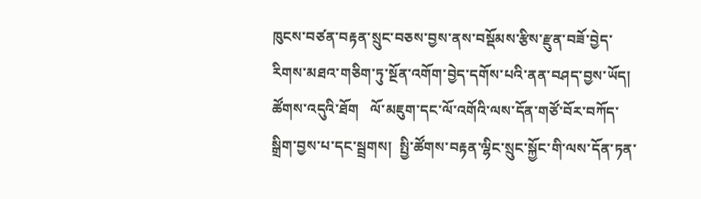ཁུངས་བཙན་བརྟན་སྲུང་བཅས་བྱས་ནས་བསྡོམས་རྩིས་རྫུན་བཟོ་བྱེད་རིགས་མཐའ་གཅིག་ཏུ་སྔོན་འགོག་བྱེད་དགོས་པའི་ནན་བཤད་བྱས་ཡོད།
ཚོགས་འདུའི་ཐོག   ལོ་མཇུག་དང་ལོ་འགོའི་ལས་དོན་གཙོ་བོར་བཀོད་སྒྲིག་བྱས་པ་དང་སྦྲགས།  སྤྱི་ཚོགས་བརྟན་ལྷིང་སྲུང་སྐྱོང་གི་ལས་དོན་ཏན་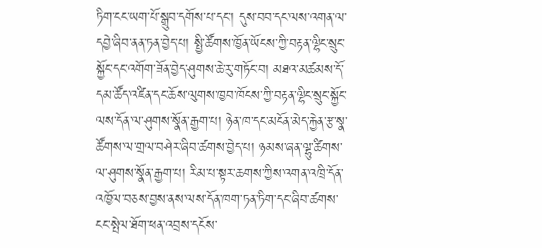ཏིག་ངང་ཡག་པོ་སྒྲུབ་དགོས་པ་དང་། དུས་བབ་དང་ལས་འགན་ལ་དབྱེ་ཞིབ་ནན་ཏན་བྱེད་པ། སྤྱི་ཚོགས་ཁྱོན་ཡོངས་ཀྱི་བརྟན་ལྷིང་སྲུང་སྐྱོང་དང་འགོག་ཟོན་བྱེད་ཤུགས་ཆེ་རུ་གཏོང་བ། མཐའ་མཚམས་དོ་དམ་ཚོད་འཛིན་དང་ཆོས་ལུགས་ཁྱབ་ཁོངས་ཀྱི་བརྟན་ལྷིང་སྲུང་སྐྱོང་ལས་དོན་ལ་ཤུགས་སྣོན་རྒྱག་པ། ཉེན་ཁ་དང་མངོན་མེད་རྐྱེན་རྩ་སྣ་ཚོགས་ལ་གྲལ་བཤེར་ཞིབ་ཚགས་བྱེད་པ། ཉམས་ཞན་ལྷུ་ཚིགས་ལ་ཤུགས་སྣོན་རྒྱག་པ། རིམ་པ་སྟར་ཆགས་ཀྱིས་འགན་འཁྲི་དོན་འཁྱོལ་བཅས་བྱས་ནས་ལས་དོན་ཁག་ཏན་ཏིག་དང་ཞིབ་ཚགས་ངང་སྤེལ་ཐོག་ཕན་འབྲས་དངོས་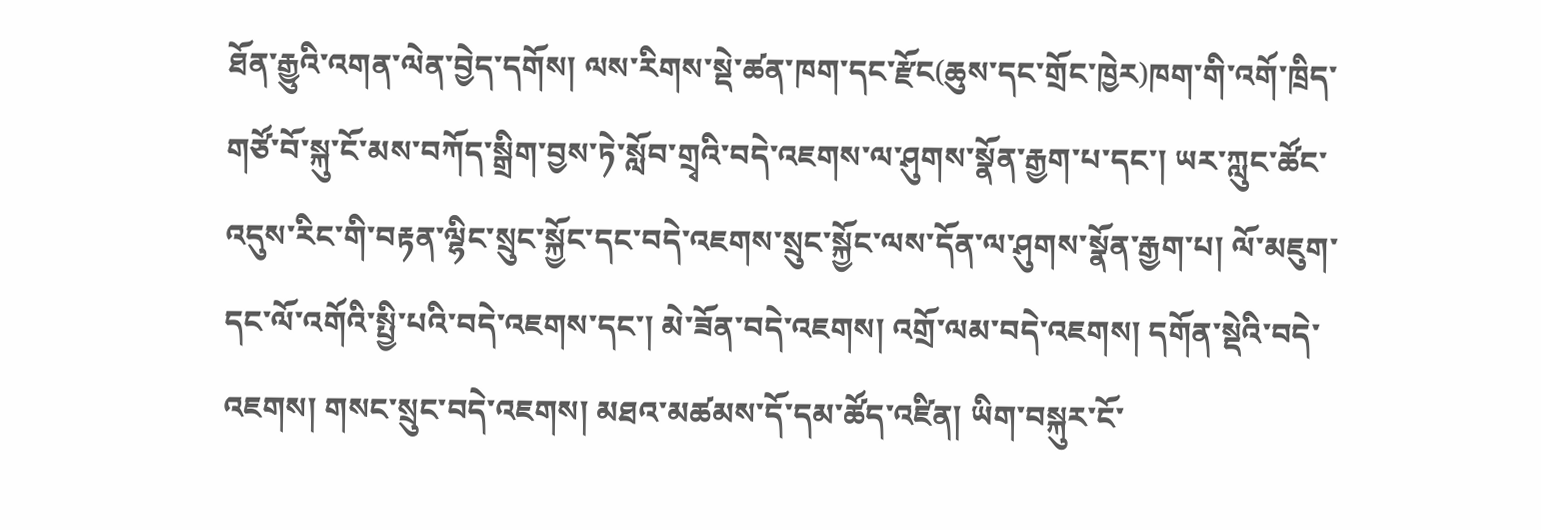ཐོན་རྒྱུའི་འགན་ལེན་བྱེད་དགོས། ལས་རིགས་སྡེ་ཚན་ཁག་དང་རྫོང(ཆུས་དང་གྲོང་ཁྱེར)ཁག་གི་འགོ་ཁྲིད་གཙོ་བོ་སྐུ་ངོ་མས་བཀོད་སྒྲིག་བྱས་ཏེ་སློབ་གྲྭའི་བདེ་འཇགས་ལ་ཤུགས་སྣོན་རྒྱག་པ་དང་། ཡར་ཀླུང་ཚོང་འདུས་རིང་གི་བརྟན་ལྷིང་སྲུང་སྐྱོང་དང་བདེ་འཇགས་སྲུང་སྐྱོང་ལས་དོན་ལ་ཤུགས་སྣོན་རྒྱག་པ། ལོ་མཇུག་དང་ལོ་འགོའི་སྤྱི་པའི་བདེ་འཇགས་དང་། མེ་ཟོན་བདེ་འཇགས། འགྲོ་ལམ་བདེ་འཇགས། དགོན་སྡེའི་བདེ་འཇགས། གསང་སྲུང་བདེ་འཇགས། མཐའ་མཚམས་དོ་དམ་ཚོད་འཛིན། ཡིག་བསྐུར་ངོ་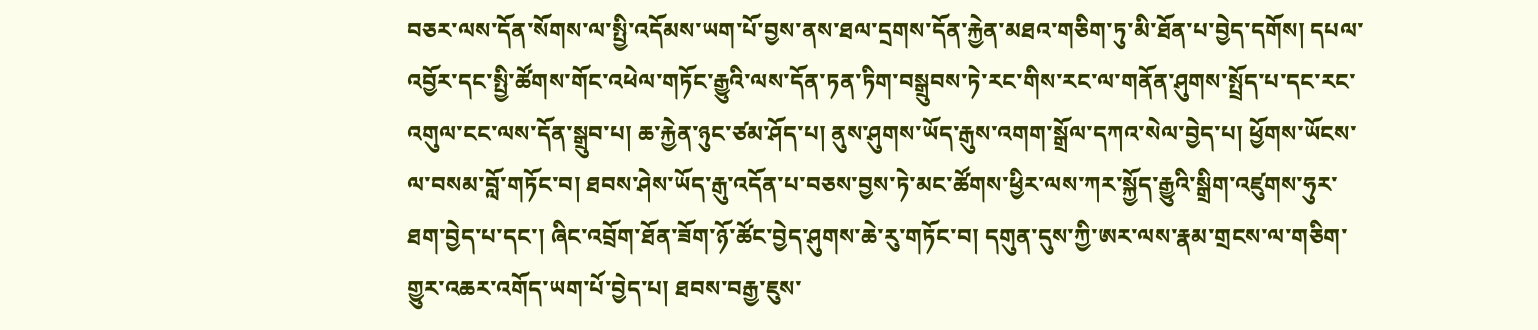བཅར་ལས་དོན་སོགས་ལ་སྤྱི་འདོམས་ཡག་པོ་བྱས་ནས་ཐལ་དྲགས་དོན་རྐྱེན་མཐའ་གཅིག་ཏུ་མི་ཐོན་པ་བྱེད་དགོས། དཔལ་འབྱོར་དང་སྤྱི་ཚོགས་གོང་འཕེལ་གཏོང་རྒྱུའི་ལས་དོན་ཏན་ཏིག་བསྒྲུབས་ཏེ་རང་གིས་རང་ལ་གནོན་ཤུགས་སྤྲོད་པ་དང་རང་འགུལ་ངང་ལས་དོན་སྒྲུབ་པ། ཆ་རྐྱེན་ཉུང་ཙམ་ཤོད་པ། ནུས་ཤུགས་ཡོད་རྒུས་འགག་སྒྲོལ་དཀའ་སེལ་བྱེད་པ། ཕྱོགས་ཡོངས་ལ་བསམ་བློ་གཏོང་བ། ཐབས་ཤེས་ཡོད་རྒུ་འདོན་པ་བཅས་བྱས་ཏེ་མང་ཚོགས་ཕྱིར་ལས་ཀར་སྐྱོད་རྒྱུའི་སྒྲིག་འཛུགས་ཧུར་ཐག་བྱེད་པ་དང་། ཞིང་འབྲོག་ཐོན་ཟོག་ཉོ་ཚོང་བྱེད་ཤུགས་ཆེ་རུ་གཏོང་བ། དགུན་དུས་ཀྱི་ཨར་ལས་རྣམ་གྲངས་ལ་གཅིག་གྱུར་འཆར་འགོད་ཡག་པོ་བྱེད་པ། ཐབས་བརྒྱ་ཇུས་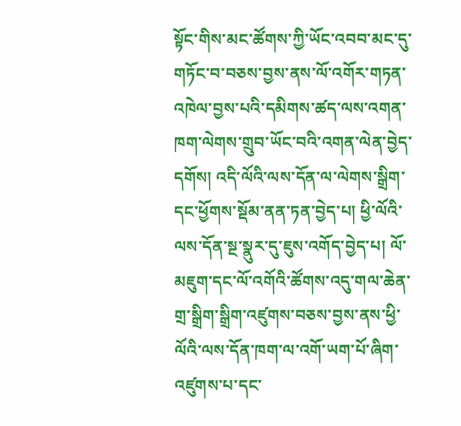སྟོང་གིས་མང་ཚོགས་ཀྱི་ཡོང་འབབ་མང་དུ་གཏོང་བ་བཅས་བྱས་ནས་ལོ་འགོར་གཏན་འཁེལ་བྱས་པའི་དམིགས་ཚད་ལས་འགན་ཁག་ལེགས་གྲུབ་ཡོང་བའི་འགན་ལེན་བྱེད་དགོས། འདི་ལོའི་ལས་དོན་ལ་ལེགས་སྒྲིག་དང་ཕྱོགས་སྡོམ་ནན་ཏན་བྱེད་པ། ཕྱི་ལོའི་ལས་དོན་སྔ་སྣུར་དུ་ཇུས་འགོད་བྱེད་པ། ལོ་མཇུག་དང་ལོ་འགོའི་ཚོགས་འདུ་གལ་ཆེན་གྲ་སྒྲིག་སྒྲིག་འཛུགས་བཅས་བྱས་ནས་ཕྱི་ལོའི་ལས་དོན་ཁག་ལ་འགོ་ཡག་པོ་ཞིག་འཛུགས་པ་དང་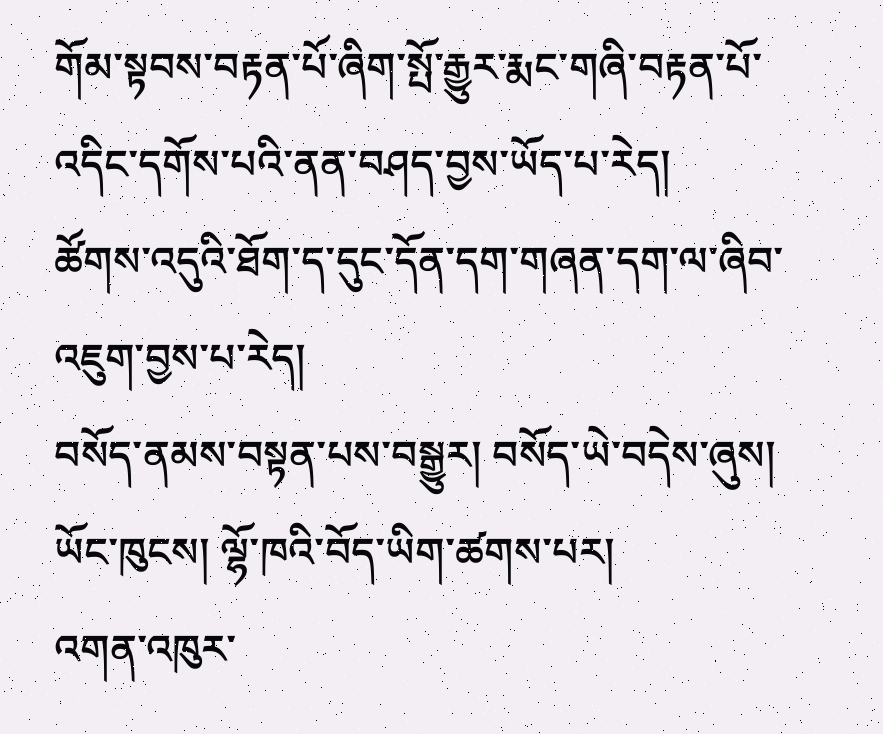གོམ་སྟབས་བརྟན་པོ་ཞིག་སྤོ་རྒྱུར་རྨང་གཞི་བརྟན་པོ་འདིང་དགོས་པའི་ནན་བཤད་བྱས་ཡོད་པ་རེད།
ཚོགས་འདུའི་ཐོག་ད་དུང་དོན་དག་གཞན་དག་ལ་ཞིབ་འཇུག་བྱས་པ་རེད།
བསོད་ནམས་བསྟན་པས་བསྒྱུར། བསོད་ཡེ་བདེས་ཞུས།
ཡོང་ཁུངས། ལྷོ་ཁའི་བོད་ཡིག་ཚགས་པར།
འགན་འཁུར་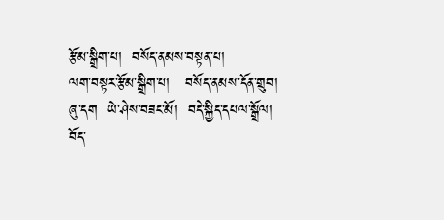རྩོམ་སྒྲིག་པ།  བསོད་ནམས་བསྟན་པ།
ལག་བསྟར་རྩོམ་སྒྲིག་པ།   བསོད་ནམས་དོན་གྲུབ།
ཞུ་དག  ཡེ་ཤེས་བཟང་མོ།  བདེ་སྐྱིད་དཔལ་སྒྲོལ།
བོད་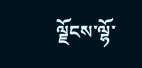ལྗོངས་ལྷོ་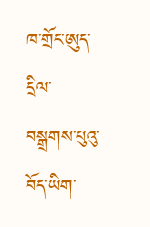ཁ་གྲོང་ཨུད་དྲིལ་བསྒྲགས་པུའུ་བོད་ཡིག་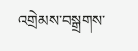འགྲེམས་བསྒྲགས་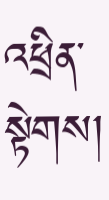འཕྲིན་སྟེགས།